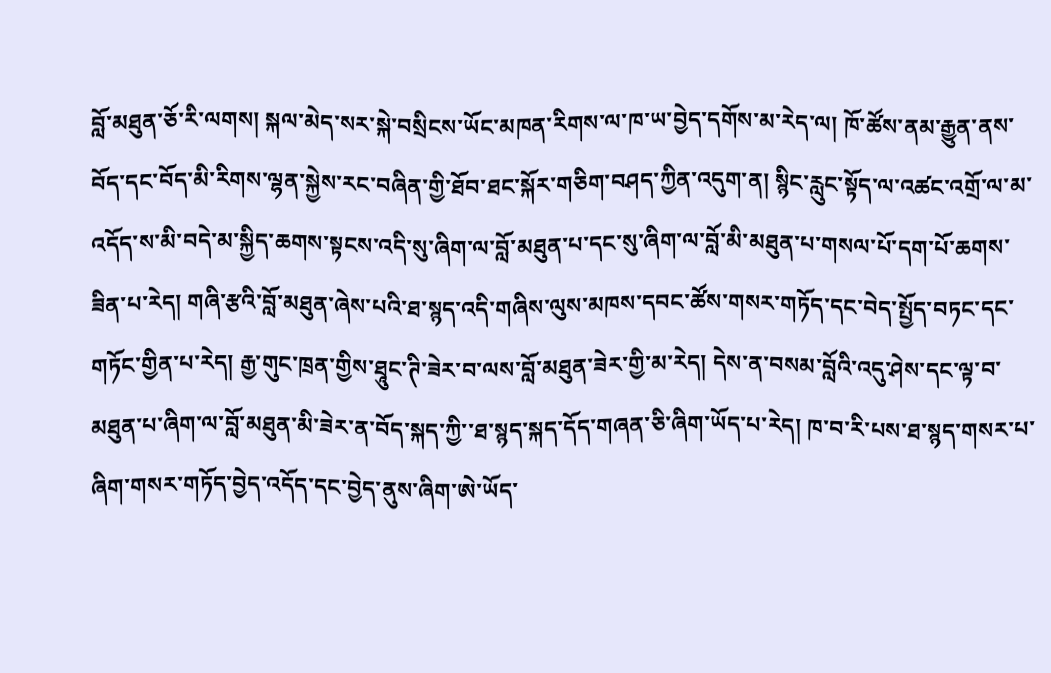བློ་མཐུན་ཅོ་རི་ལགས། སྐལ་མེད་སར་སྐེ་བསྲིངས་ཡོང་མཁན་རིགས་ལ་ཁ་ཡ་བྱེད་དགོས་མ་རེད་ལ། ཁོ་ཚོས་ནམ་རྒྱུན་ནས་བོད་དང་བོད་མི་རིགས་ལྷན་སྐྱེས་རང་བཞིན་གྱི་ཐོབ་ཐང་སྐོར་གཅིག་བཤད་ཀྱིན་འདུག་ན། སྙིང་རླུང་སྟོད་ལ་འཚང་འགྲོ་ལ་མ་འདོད་ས་མི་བདེ་མ་སྐྱིད་ཆགས་སྟངས་འདི་སུ་ཞིག་ལ་བློ་མཐུན་པ་དང་སུ་ཞིག་ལ་བློ་མི་མཐུན་པ་གསལ་པོ་དག་པོ་ཆགས་ཟིན་པ་རེད། གཞི་རྩའི་བློ་མཐུན་ཞེས་པའི་ཐ་སྙད་འདི་གཞིས་ལུས་མཁས་དབང་ཚོས་གསར་གཏོད་དང་བེད་སྤྱོད་བཏང་དང་གཏོང་གྱིན་པ་རེད། རྒྱ་གུང་ཁྲན་གྱིས་ཐཱུང་ཊི་ཟེར་བ་ལས་བློ་མཐུན་ཟེར་གྱི་མ་རེད། དེས་ན་བསམ་བློའི་འདུ་ཤེས་དང་ལྟ་བ་མཐུན་པ་ཞིག་ལ་བློ་མཐུན་མི་ཟེར་ན་བོད་སྐད་ཀྱི་་ཐ་སྙད་སྐད་དོད་གཞན་ཅི་ཞིག་ཡོད་པ་རེད། ཁ་བ་རི་པས་ཐ་སྙད་གསར་པ་ཞིག་གསར་གཏོད་བྱེད་འདོད་དང་བྱེད་ནུས་ཞིག་ཨེ་ཡོད་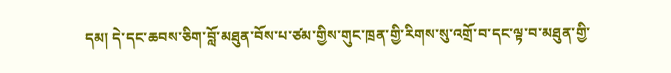དམ། དེ་དང་ཆབས་ཅིག་བློ་མཐུན་བོས་པ་ཙམ་གྱིས་གུང་ཁྲན་གྱི་རིགས་སུ་འགྲོ་བ་དང་ལྟ་བ་མཐུན་གྱི་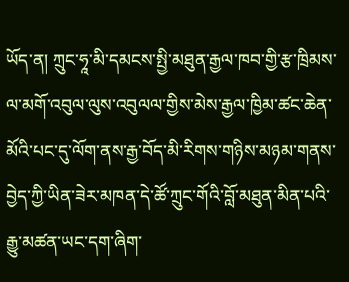ཡོད་ན། ཀྲུང་ཧཱ་མི་དམངས་སྤྱི་མཐུན་རྒྱལ་ཁབ་གྱི་རྩ་ཁྲིམས་ལ་མགོ་འབུལ་ལུས་འབུལལ་གྱིས་མེས་རྒྱལ་ཁྱིམ་ཚང་ཆེན་མོའི་པང་དུ་ལོག་ནས་རྒྱ་བོད་མི་རིགས་གཉིས་མཉམ་གནས་བྱེད་ཀྱི་ཡིན་ཟེར་མཁན་དེ་ཚོ་ཀྲུང་གོའི་བློ་མཐུན་མིན་པའི་རྒྱུ་མཚན་ཡང་དག་ཞིག་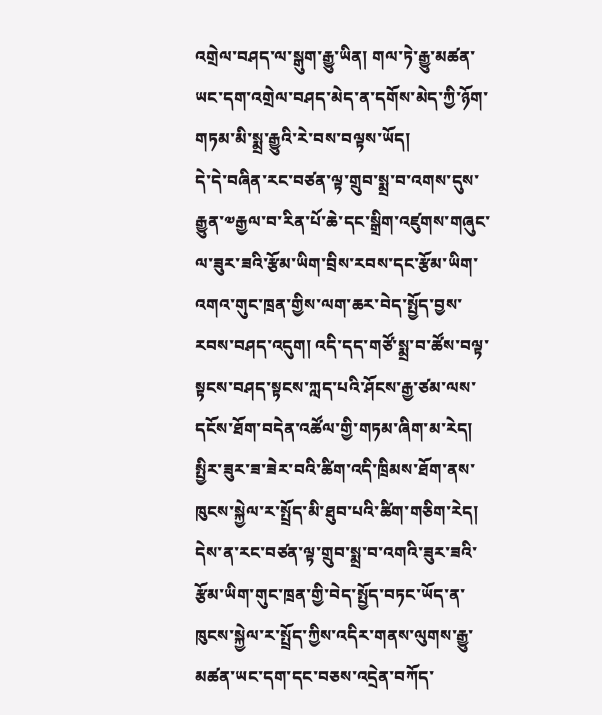འགྲེལ་བཤད་ལ་སྒུག་རྒྱུ་ཡིན། གལ་ཏེ་རྒྱུ་མཚན་ཡང་དག་འགྲེལ་བཤད་མེད་ན་དགོས་མེད་ཀྱི་ཉོག་གཏམ་མི་སྨྲ་རྒྱུའི་རེ་བས་བལྟས་ཡོད།
དེ་དེ་བཞིན་རང་བཙན་ལྟ་གྲུབ་སྨྲ་བ་འགས་དུས་རྒྱུན་༧རྒྱལ་བ་རིན་པོ་ཆེ་དང་སྒྲིག་འཛུགས་གཞུང་ལ་ཟུར་ཟའི་རྩོམ་ཡིག་བྲིས་རབས་དང་རྩོམ་ཡིག་འགའ་གུང་ཁྲན་གྱིས་ལག་ཆར་བེད་སྤྱོད་བྱས་རབས་བཤད་འདུག། འདི་དད་གཙོ་སྨྲ་བ་ཚོས་བལྟ་སྟངས་བཤད་སྟངས་ཀླད་པའི་ཤོངས་རྒྱ་ཙམ་ལས་དངོས་ཐོག་བདེན་འཚོལ་གྱི་གཏམ་ཞིག་མ་རེད། སྤྱིར་ཟུར་ཟ་ཟེར་བའི་ཚིག་འདི་ཁྲིམས་ཐོག་ནས་ཁུངས་སྐྱེལ་ར་སྤྲོད་མི་ཐུབ་པའི་ཚིག་གཅིག་རེད། དེས་ན་རང་བཙན་ལྟ་གྲུབ་སྨྲ་བ་འགའི་ཟུར་ཟའི་རྩོམ་ཡིག་གུང་ཁྲན་གྱི་བེད་སྤྱོད་བཏང་ཡོད་ན་ཁུངས་སྐྱེལ་ར་སྤྲོད་ཀྱིས་འདིར་གནས་ལུགས་རྒྱུ་མཚན་ཡང་དག་དང་བཅས་འདྲེན་བཀོད་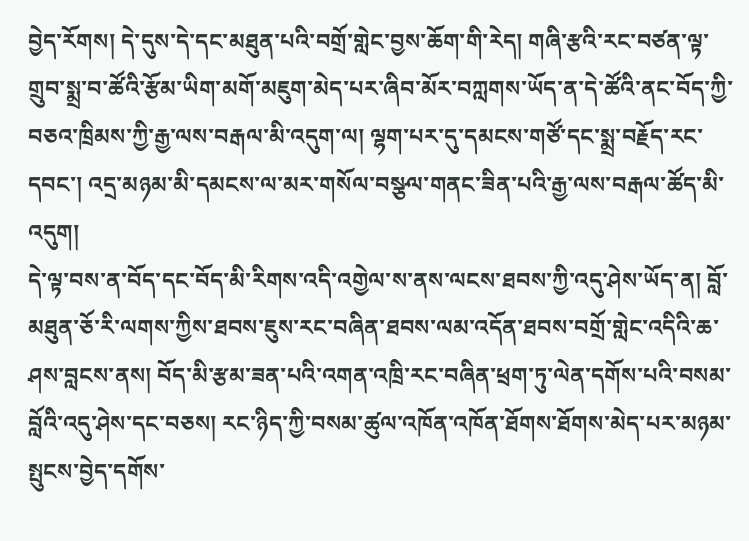བྱེད་རོགས། དེ་དུས་དེ་དང་མཐུན་པའི་བགྲོ་གླེང་བྱས་ཆོག་གི་རེད། གཞི་རྩའི་རང་བཙན་ལྟ་གྲུབ་སྨྲ་བ་ཚོའི་རྩོམ་ཡིག་མགོ་མཇུག་མེད་པར་ཞིབ་མོར་བཀླགས་ཡོད་ན་དེ་ཚོའི་ནང་བོད་ཀྱི་བཅའ་ཁྲིམས་ཀྱི་རྒྱ་ལས་བརྒལ་མི་འདུག་ལ། ལྷག་པར་དུ་དམངས་གཙོ་དང་སྨྲ་བརྗོད་རང་དབང་། འདྲ་མཉམ་མི་དམངས་ལ་མར་གསོལ་བསྩལ་གནང་ཟིན་པའི་རྒྱ་ལས་བརྒལ་ཚོད་མི་འདུག།
དེ་ལྟ་བས་ན་བོད་དང་བོད་མི་རིགས་འདི་འགྱེལ་ས་ནས་ལངས་ཐབས་ཀྱི་འདུ་ཤེས་ཡོད་ན། བློ་མཐུན་ཅོ་རི་ལགས་ཀྱིས་ཐབས་ཇུས་རང་བཞིན་ཐབས་ལམ་འདོན་ཐབས་བགྲོ་གླེང་འདིའི་ཆ་ཤས་བླངས་ནས། བོད་མི་རྩམ་ཟན་པའི་འགན་འཁྲི་རང་བཞིན་ཕྲག་ཏུ་ལེན་དགོས་པའི་བསམ་བློའི་འདུ་ཤེས་དང་བཅས། རང་ཉིད་ཀྱི་བསམ་ཚུལ་འཁོན་འཁོན་ཐོགས་ཐོགས་མེད་པར་མཉམ་སྤུངས་བྱེད་དགོས་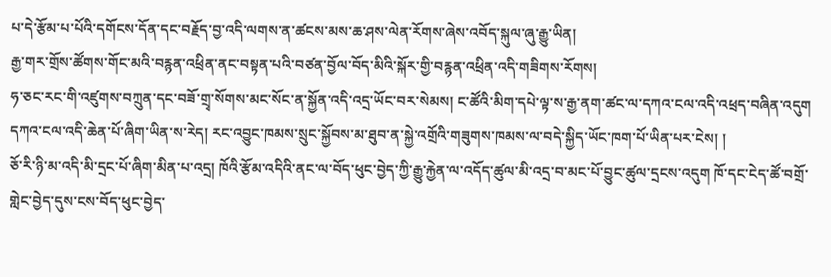པ་དེ་རྩོམ་པ་པོའི་དགོངས་དོན་དང་བརྗོད་བྱ་འདི་ལགས་ན་ཚངས་མས་ཆ་ཤས་ལེན་རོགས་ཞེས་འབོད་སྐུལ་ཞུ་རྒྱུ་ཡིན།
རྒྱ་གར་གྲོས་ཚོགས་གོང་མའི་བརྙན་འཕྲིན་ནང་བསྟན་པའི་བཙན་བྱོལ་བོད་མིའི་སྐོར་གྱི་བརྙན་འཕྲིན་འདི་གཟིགས་རོགས།
ཧ་ཅང་རང་གི་འཛུགས་བཀྲུན་དང་བཟོ་གྲྭ་སོགས་མང་སོང་ན་སྐྱོན་འདི་འདྲ་ཡོང་བར་སེམས། ང་ཚོའི་མིག་དཔེ་ལྟ་ས་རྒྱ་ནག་ཚང་ལ་དཀའ་ངལ་འདི་འཕྲད་བཞིན་འདུག དཀའ་ངལ་འདི་ཆེན་པོ་ཞིག་ཡིན་ས་རེད། རང་འབྱུང་ཁམས་སྲུང་སྐྱོབས་མ་ཐུབ་ན་སྐྱེ་འགྲོའི་གཟུགས་ཁམས་ལ་བདེ་སྐྱིད་ཡོང་ཁག་པོ་ཡིན་པར་ངེས། །
ཅོ་རི་ཉི་མ་འདི་མི་དྲང་པོ་ཞིག་མིན་པ་འདྲ། ཁོའི་རྩོམ་འདིའི་ནང་ལ་བོད་ཕུང་བྱེད་ཀྱི་རྒྱུ་རྐྱེན་ལ་འདོད་ཚུལ་མི་འདྲ་བ་མང་པོ་བྱུང་ཚུལ་དྲངས་འདུག ཁོ་དང་ངེད་ཚོ་བགྲོ་གླེང་བྱེད་དུས་ངས་བོད་ཕུང་བྱེད་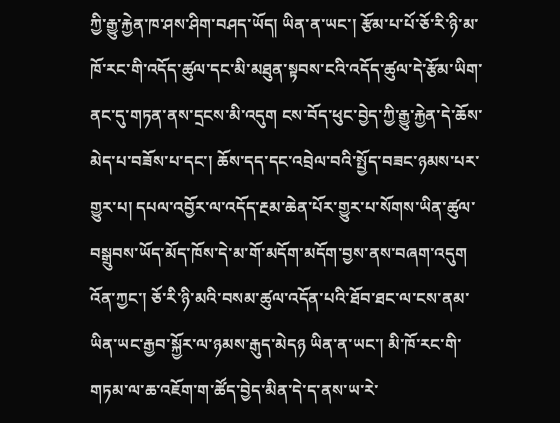ཀྱི་རྒྱུ་རྐྱེན་ཁ་ཤས་ཤིག་བཤད་ཡོད། ཡིན་ན་ཡང་། རྩོམ་པ་པོ་ཅོ་རི་ཉི་མ་ཁོ་རང་གི་འདོད་ཚུལ་དང་མི་མཐུན་སྟབས་ངའི་འདོད་ཚུལ་དེ་རྩོམ་ཡིག་ནང་དུ་གཏན་ནས་དྲངས་མི་འདུག ངས་བོད་ཕུང་བྱེད་ཀྱི་རྒྱུ་རྐྱེན་དེ་ཆོས་མེད་པ་བཟོས་པ་དང་། ཆོས་དད་དང་འབྲེལ་བའི་སྤྱོད་བཟང་ཉམས་པར་གྱུར་པ། དཔལ་འབྱོར་ལ་འདོད་རྔམ་ཆེན་པོར་གྱུར་པ་སོགས་ཡིན་ཚུལ་བསྒྲུབས་ཡོད་མོད་ཁོས་དེ་མ་གོ་མདོག་མདོག་བྱས་ནས་བཞག་འདུག འོན་ཀྱང་། ཅོ་རི་ཉི་མའི་བསམ་ཚུལ་འདོན་པའི་ཐོབ་ཐང་ལ་ངས་ནམ་ཡིན་ཡང་རྒྱབ་སྐྱོར་ལ་ཉམས་རྒུད་མེདཉ ཡིན་ན་ཡང་། མི་ཁོ་རང་གི་གཏམ་ལ་ཆ་འཇོག་ག་ཚོད་བྱེད་མིན་དེ་ད་ནས་ཡ་རེ་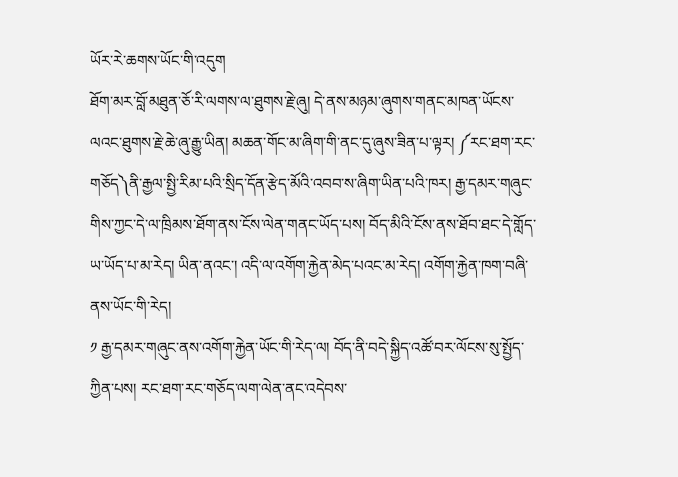ཡོར་རེ་ཆགས་ཡོང་གི་འདུག
ཐོག་མར་བློ་མཐུན་ཅོ་རི་ལགས་ལ་ཐུགས་རྗེ་ཞུ། དེ་ནས་མཉམ་ཞུགས་གནང་མཁན་ཡོངས་ལའང་ཐུགས་རྗེ་ཆེ་ཞུ་རྒྱུ་ཡིན། མཆན་གོང་མ་ཞིག་གི་ནང་དུ་ཞུས་ཟིན་པ་ལྟར། ༼རང་ཐག་རང་གཅོད༽ནི་རྒྱལ་སྤྱི་རིམ་པའི་སྲིད་དོན་རྩེད་མོའི་འབབ་ས་ཞིག་ཡིན་པའི་ཁར། རྒྱ་དམར་གཞུང་གིས་ཀྱང་དེ་ལ་ཁྲིམས་ཐོག་ནས་ངོས་ལེན་གནང་ཡོད་པས། བོད་མིའི་ངོས་ནས་ཐོབ་ཐང་དེ་གློད་ཡ་ཡོད་པ་མ་རེད། ཡིན་ནའང་། འདི་ལ་འགོག་རྐྱེན་མེད་པའང་མ་རེད། འགོག་རྐྱེན་ཁག་བཞི་ནས་ཡོང་གི་རེད།
༡ རྒྱ་དམར་གཞུང་ནས་འགོག་རྐྱེན་ཡོང་གི་རེད་ལ། བོད་ནི་བདེ་སྐྱིད་འཚོ་བར་ལོངས་སུ་སྤྱོད་ཀྱིན་པས། རང་ཐག་རང་གཅོད་ལག་ལེན་ནང་འདེབས་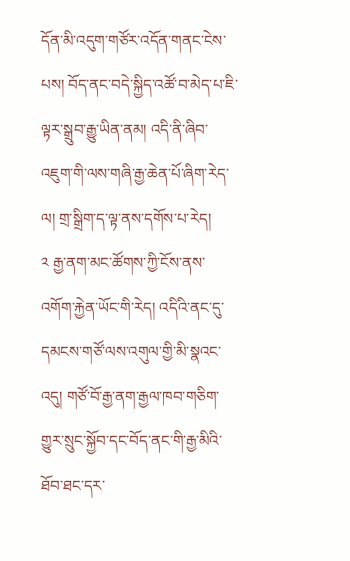དོན་མི་འདུག་གཙོར་འདོན་གནང་ངེས་པས། བོད་ནང་བདེ་སྐྱིད་འཚོ་བ་མེད་པ་ཇི་ལྟར་སྒྲུབ་རྒྱུ་ཡིན་ནམ། འདི་ནི་ཞིབ་འཇུག་གི་ལས་གཞི་རྒྱ་ཆེན་པོ་ཞིག་རེད་ལ། གྲ་སྒྲིག་ད་ལྟ་ནས་དགོས་པ་རེད།
༢ རྒྱ་ནག་མང་ཚོགས་ཀྱི་ངོས་ནས་འགོག་རྐྱེན་ཡོང་གི་རེད། འདིའི་ནང་དུ་དམངས་གཙོ་ལས་འགུལ་གྱི་མི་སྣའང་འདུ། གཙོ་བོ་རྒྱ་ནག་རྒྱལ་ཁབ་གཅིག་གྱུར་སྲུང་སྐྱོབ་དང་བོད་ནང་གི་རྒྱ་མིའི་ཐོབ་ཐང་དར་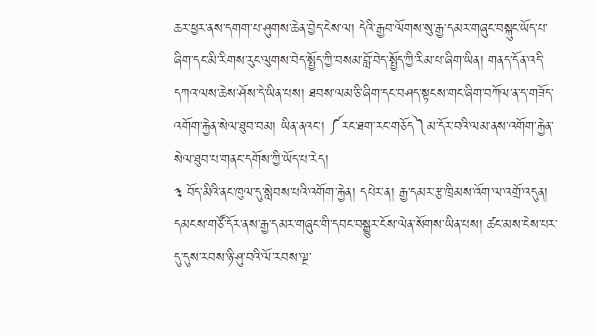ཆར་ཕྱར་ནས་དགག་པ་ཤུགས་ཆེན་བྱེད་ངེས་ལ། དེའི་རྒྱབ་ལོགས་སུ་རྒྱ་དམར་གཞུང་བསྐུང་ཡོད་པ་ཞིག་དང་མི་རིགས་རུང་ལུགས་བེད་སྤྱོད་ཀྱི་བསམ་བློ་བེད་སྤྱོད་ཀྱི་རིམ་པ་ཞིག་ཡིན། གནད་དོན་འདི་དཀའ་ལས་ཆེས་ཤོས་དེ་ཡིན་པས། ཐབས་ལམ་ཅི་ཞིག་དང་བཤད་སྟངས་གང་ཞིག་བཀོལ་ན་ད་གཟོད་འགོག་རྐྱེན་སེལ་ཐུབ་བམ། ཡིན་ནའང་། ༼རང་ཐག་རང་གཅོད༽མ་དོར་བའི་ལམ་ནས་འགོག་རྐྱེན་སེལ་ཐུབ་པ་གནང་དགོས་ཀྱི་ཡོད་པ་རེད།
༣ བོད་མིའི་ནང་ཁུལ་དུ་སླེབས་པའི་འགོག་རྐྱེན། དཔེར་ན། རྒྱ་དམར་རྩ་ཁྲིམས་འོག་ལ་འགྲོ་འདུན། དམངས་གཙོ་དོར་ནས་རྒྱ་དམར་གཞུང་གི་དབང་བསྒྱུར་ངོས་ལེན་སོགས་ཡིན་པས། ཚང་མས་ངེས་པར་དུ་དུས་རབས་ཉི་ཤུ་བའི་ལོ་རབས་ལྔ་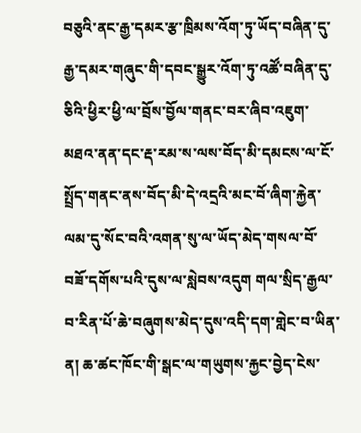བཅུའི་ནང་རྒྱ་དམར་རྩ་ཁྲིམས་འོག་ཏུ་ཡོད་བཞིན་དུ་རྒྱ་དམར་གཞུང་གི་དབང་སྒྱུར་འོག་ཏུ་འཚོ་བཞིན་དུ་ཅིའི་ཕྱིར་ཕྱི་ལ་བྲོས་བྱོལ་གནང་བར་ཞིབ་འཇུག་མཐའ་ནན་དང་རྡ་རམ་ས་ལས་བོད་མི་དམངས་ལ་ངོ་སྤྲོད་གནང་ནས་བོད་མི་དེ་འདྲའི་མང་བོ་ཞིག་རྐྱེན་ལམ་དུ་སོང་བའི་འགན་སུ་ལ་ཡོད་མེད་གསལ་བོ་བཟོ་དགོས་པའི་དུས་ལ་སླེབས་འདུག གལ་སྲིད་རྒྱལ་བ་རིན་པོ་ཆེ་བཞུགས་མེད་དུས་འདི་དག་གླེང་བ་ཡིན་ན། ཆ་ཚང་ཁོང་གི་སྒང་ལ་གཡུགས་རྐྱང་བྱེད་ངེས་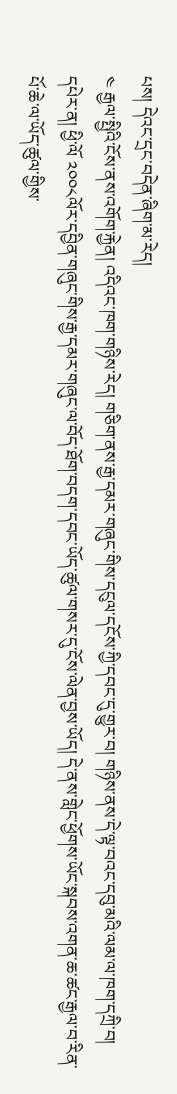པས། དེའང་དྲང་བདེན་ཞིག་མ་རེད།
༤ རྒྱལ་སྤྱིའི་ངོས་ནས་འགོག་རྐྱེན། འདིའང་ཁག་གཉིས་རེད། གཅིག་ནས་རྒྱ་དམར་གཞུང་གིས་དངུལ་དངོས་ཀྱི་དབང་དུ་གྱུར་བ། གཉིས་ནས་དེ་ལྟ་བའང་དབུ་མའི་ལམ་ལ་ཁག་དཀྲི་བ། དཔེར་ན། ཕྱི་ལོ ༢༠༠༨ལོར་དབྱིན་གཞུང་གིས་རྒྱ་དམར་གཞུང་ལ་བོད་ཐོག་བདག་དབང་ཡོད་ཚུལ་གསར་དུ་ངོས་ལེན་བྱས་ཡོད། དེ་ནས་གླེང་ཕྱོགས་ཡོང་སྐབས་འགན་ཆ་ཚང་རྒྱལ་བ་རིན་པོ་ཆེ་ལ་ཡོད་ཚུལ་གྱིས་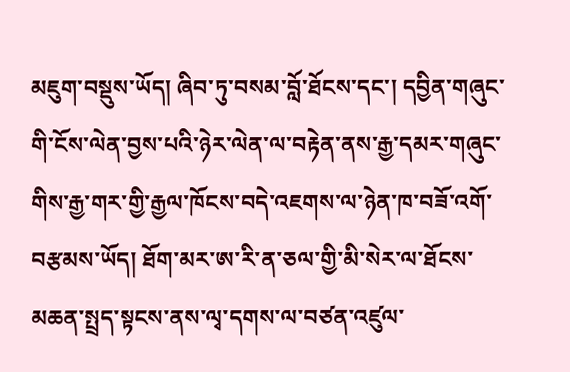མཇུག་བསྡུས་ཡོད། ཞིབ་ཏུ་བསམ་བློ་ཐོངས་དང་། དབྱིན་གཞུང་གི་ངོས་ལེན་བྱས་པའི་ཉེར་ལེན་ལ་བརྟེན་ནས་རྒྱ་དམར་གཞུང་གིས་རྒྱ་གར་གྱི་རྒྱལ་ཁོངས་བདེ་འཇགས་ལ་ཉེན་ཁ་བཟོ་འགོ་བརྩམས་ཡོད། ཐོག་མར་ཨ་རི་ན་ཅལ་གྱི་མི་སེར་ལ་ཐོངས་མཆན་སྤྲད་སྟངས་ནས་ལྭ་དགས་ལ་བཙན་འཛུལ་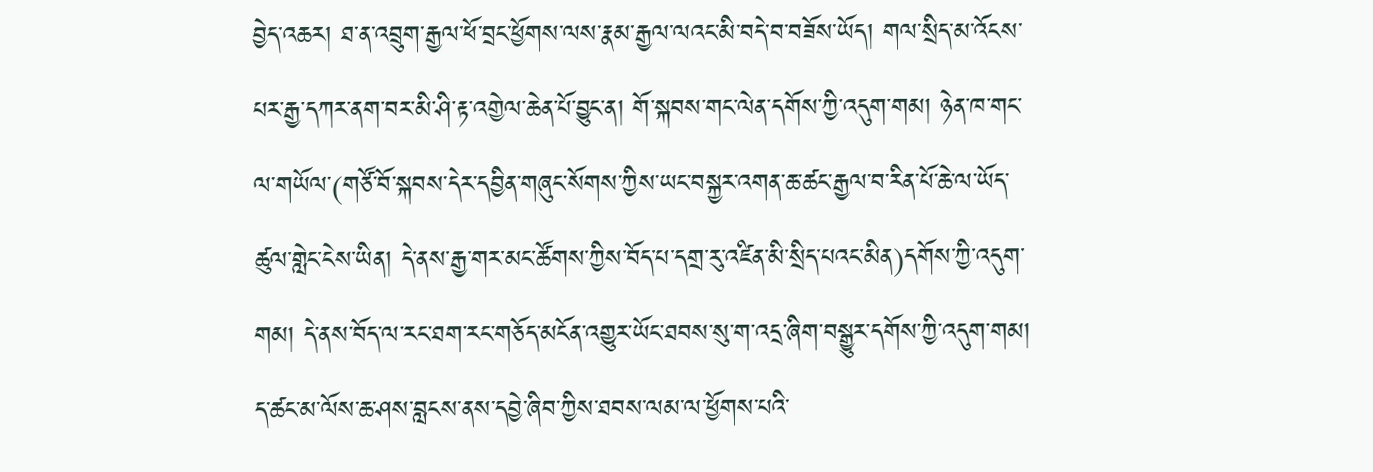བྱེད་འཆར། ཐ་ན་འབྲུག་རྒྱལ་ཕོ་བྲང་ཕྱོགས་ལས་རྣམ་རྒྱལ་ལའང་མི་བདེ་བ་བཟོས་ཡོད། གལ་སྲིད་མ་འོངས་པར་རྒྱ་དཀར་ནག་བར་མི་ཤི་རྟ་འགྱེལ་ཆེན་པོ་བྱུང་ན། གོ་སྐབས་གང་ལེན་དགོས་ཀྱི་འདུག་གམ། ཉེན་ཁ་གང་ལ་གཡོལ་(གཙོ་བོ་སྐབས་དེར་དབྱིན་གཞུང་སོགས་ཀྱིས་ཡང་བསྐྱར་འགན་ཆ་ཚང་རྒྱལ་བ་རིན་པོ་ཆེ་ལ་ཡོད་ཚུལ་གླེང་ངེས་ཡིན། དེ་ནས་རྒྱ་གར་མང་ཚོགས་ཀྱིས་བོད་པ་དགྲ་རུ་འཛིན་མི་སྲིད་པའང་མིན)དགོས་ཀྱི་འདུག་གམ། དེ་ནས་བོད་ལ་རང་ཐག་རང་གཅོད་མངོན་འགྱུར་ཡོང་ཐབས་སུ་ག་འདྲ་ཞིག་བསྒྱུར་དགོས་ཀྱི་འདུག་གམ།
ད་ཚང་མ་ལོས་ཆ་ཤས་བླངས་ནས་དབྱེ་ཞིབ་ཀྱིས་ཐབས་ལམ་ལ་ཕྱོགས་པའི་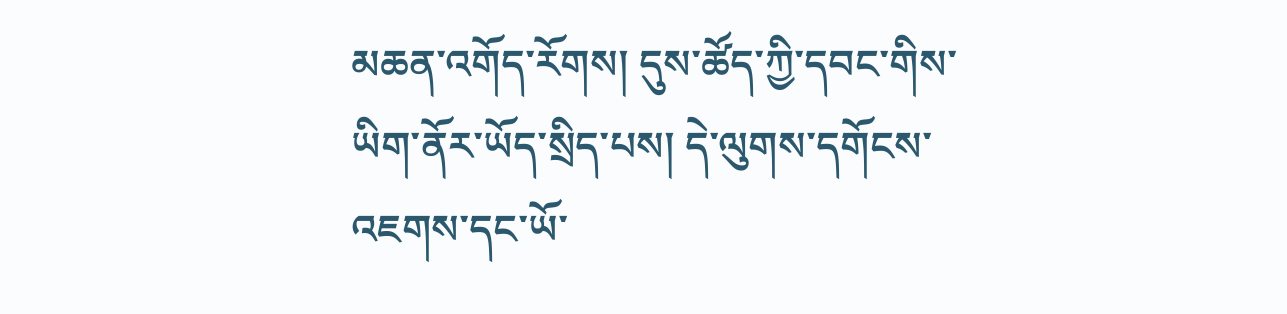མཆན་འགོད་རོགས། དུས་ཚོད་ཀྱི་དབང་གིས་ཡིག་ནོར་ཡོད་སྲིད་པས། དེ་ལུགས་དགོངས་འཇགས་དང་ཡོ་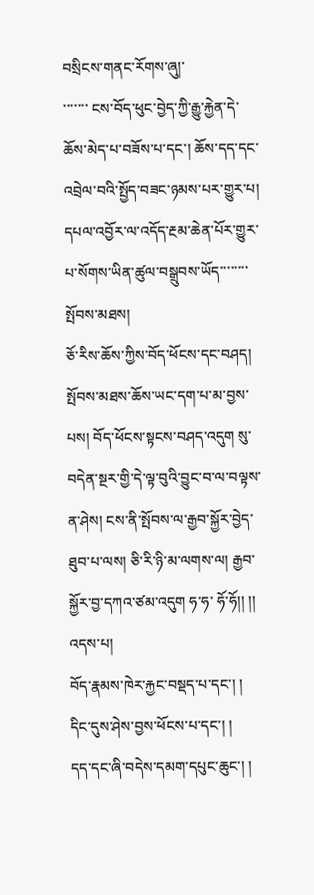བསྲིངས་གནང་རོགས་ཞུ།་
་་་་་་་ ངས་བོད་ཕུང་བྱེད་ཀྱི་རྒྱུ་རྐྱེན་དེ་ཆོས་མེད་པ་བཟོས་པ་དང་། ཆོས་དད་དང་འབྲེལ་བའི་སྤྱོད་བཟང་ཉམས་པར་གྱུར་པ། དཔལ་འབྱོར་ལ་འདོད་རྔམ་ཆེན་པོར་གྱུར་པ་སོགས་ཡིན་ཚུལ་བསྒྲུབས་ཡོད་་་་་་་་
སྤོབས་མཐས།
ཅོ་རིས་ཆོས་ཀྱིས་བོད་ཕོངས་དང་བཤད། སྤོབས་མཐས་ཆོས་ཡང་དག་པ་མ་བྱས་པས། བོད་ཕོངས་སྟངས་བཤད་འདུག སུ་བདེན་སྔར་གྱི་དེ་ལྟ་བུའི་བྱུང་བ་ལ་བལྟས་ན་ཤེས། ངས་ནི་སྤོབས་ལ་རྒྱབ་སྐྱོར་བྱེད་ཐུབ་པ་ལས། ཅི་རི་ཉི་མ་ལགས་ལ། རྒྱབ་སྐྱོར་བྱ་དཀའ་ཙམ་འདུག ཧ་ཧ་ ཧོ་ཧོ།། །།
འདས་པ།
བོད་རྣམས་ཁེར་རྐྱང་བསྡད་པ་དང་། །
དིང་དུས་ཤེས་བྱས་ཕོངས་པ་དང་། །
དད་དང་ཞི་བདེས་དམག་དཔུང་ཆུང་། །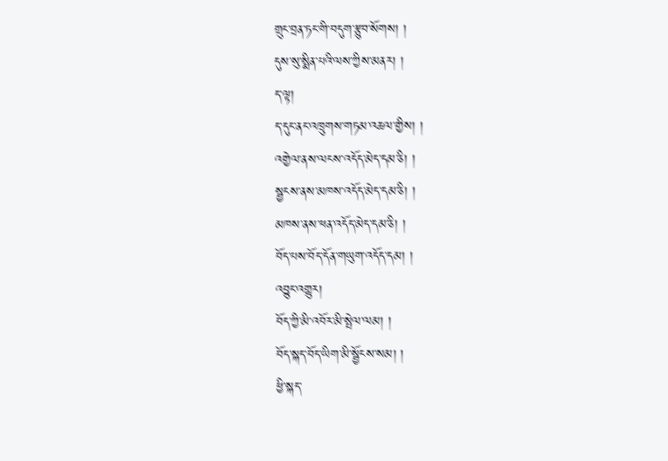གྲུང་བྲན་ཏང་གི་བདུག་རྩུབ་སོགས། །
དུས་སུ་སྨིན་པའི་ལས་ཀྱིས་མནར། །
ད་ལྟ།
ད་དུང་ནང་འཁྲུགས་གཏམ་འཆལ་གྱིས། །
འགྱེལ་ནས་ལངས་འདོད་མེད་དམ་ཅི། །
སྦྱངས་ནས་མཁས་འདོད་མེད་དམ་ཅི། །
མཁས་ནས་ཕན་འདོད་མེད་དམ་ཅི། །
བོད་པས་བོད་དོན་གཡུག་འདོད་དམ། །
འབྱུང་འགྱུར།
བོད་ཀྱི་མི་འབོར་མི་སྤེལ་ལམ། །
བོད་སྐད་བོད་ཡིག་མི་སྦྱོངས་སམ། །
ཕྱི་སྐད་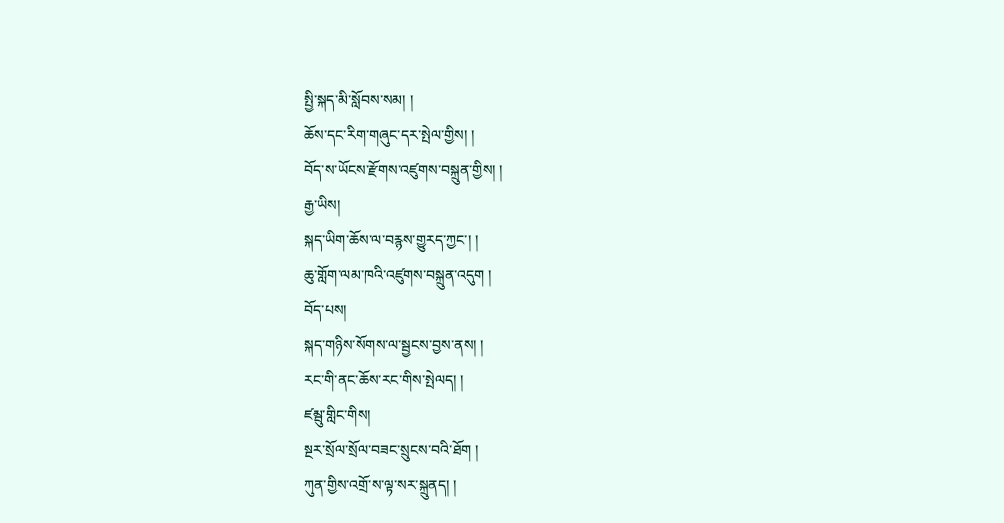སྤྱི་སྐད་མི་སློབས་སམ། །
ཆོས་དང་རིག་གཞུང་དར་སྤེལ་གྱིས། །
བོད་ས་ཡོངས་རྫོགས་འཛུགས་བསྐྲུན་གྱིས། །
རྒྱ་ཡིས།
སྐད་ཡིག་ཆོས་ལ་བརྙས་གྱུརད་ཀྱང་། །
ཆུ་གློག་ལམ་ཁའི་འཛུགས་བསྐྲུན་འདུག །
བོད་པས།
སྐད་གཉིས་སོགས་ལ་སྦྱངས་བྱས་ནས། །
རང་གི་ནང་ཆོས་རང་གིས་སྤེལད། །
ཛམྦུ་གླིང་གིས།
སྔར་སྲོལ་སྲོལ་བཟང་སྲུངས་བའི་ཐོག །
ཀུན་གྱིས་འགྲོ་ས་ལྟ་སར་སྐྲུནད། །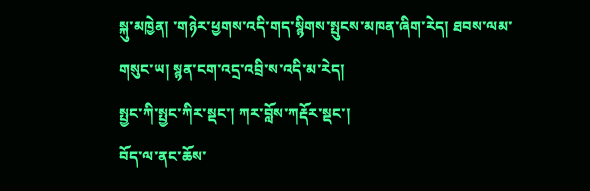སྐུ་མཁྱེན། ་གཉེར་ཕྱགས་འདི་གད་སྙིགས་སྤུངས་མཁན་ཞིག་རེད། ཐབས་ལམ་གསུང་ཡ། སྙན་ངག་འདྲ་འབྲི་ས་འདི་མ་རེད།
སྤྱང་ཀི་སྤྱང་ཀིར་སྡང་། ཀར་བློས་ཀརྡོར་སྡང་།
བོད་ལ་ནང་ཆོས་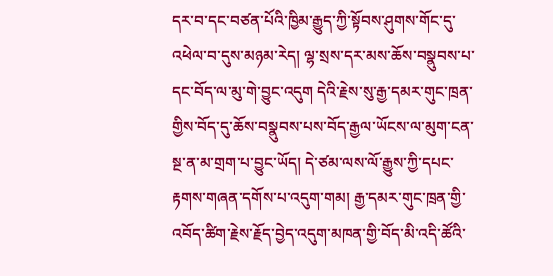དར་བ་དང་བཙན་པོའི་ཁྱིམ་རྒྱུད་ཀྱི་སྟོབས་ཤུགས་གོང་དུ་འཕེལ་བ་དུས་མཉམ་རེད། ལྷ་སྲས་དར་མས་ཆོས་བསྣུབས་པ་དང་བོད་ལ་མུ་གེ་བྱུང་འདུག དེའི་རྗེས་སུ་རྒྱ་དམར་གུང་ཁྲན་གྱིས་བོད་དུ་ཆོས་བསྣུབས་པས་བོད་རྒྱལ་ཡོངས་ལ་མུག་ངན་སྔ་ན་མ་གྲག་པ་བྱུང་ཡོད། དེ་ཙམ་ལས་ལོ་རྒྱུས་ཀྱི་དཔང་རྟགས་གཞན་དགོས་པ་འདུག་གམ། རྒྱ་དམར་གུང་ཁྲན་གྱི་འབོད་ཚིག་རྗེས་རྗོད་བྱེད་འདུག་མཁན་གྱི་བོད་མི་འདི་ཚོའི་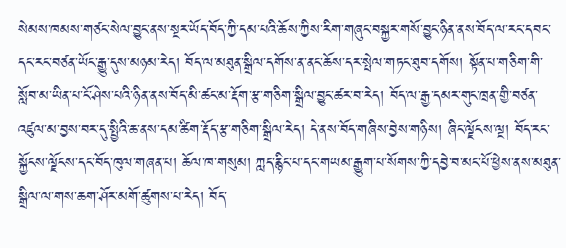སེམས་ཁམས་གཙང་སེལ་བྱུང་ནས་སྔར་ཡོད་བོད་ཀྱི་དམ་པའི་ཆོས་ཀྱིས་རིག་གཞུང་བསྐྱར་གསོ་བྱུང་ཉིན་ནས་བོད་ལ་རང་དབང་དང་རང་བཙན་ཡོང་རྒྱུ་དུས་མཉམ་རེད། བོད་ལ་མཐུན་སྒྲིལ་དགོས་ན་ནང་ཆོས་དར་སྤེལ་གཏང་ཐུབ་དགོས། སྟོན་པ་གཅིག་གི་སློབ་མ་ཡིན་པ་ངོ་ཤེས་པའི་ཉིན་ནས་བོད་མི་ཚང་མ་རྡོག་རྩ་གཅིག་སྒྲིལ་བྱུང་ཚར་བ་རེད། བོད་ལ་རྒྱ་དམར་གུང་ཁྲན་གྱི་བཙན་འཛུལ་མ་བྱས་བར་དུ་སྤྱིའི་ཆ་ནས་དམ་ཚིག་རྡོད་རྩ་གཅིག་སྒྲིལ་རེད། དེ་ནས་བོད་གཞིས་བྱེས་གཉིས། ཞིང་ལྗོངས་ལྔ། བོད་རང་སྐྱོངས་ལྗོངས་དང་བོད་ཁུལ་གཞན་པ། ཆོལ་ཁ་གསུམ། ཀླད་རྙིང་པ་དང་གཡམ་རྒྱུག་པ་སོགས་ཀྱི་དབྱེ་བ་མང་པོ་ཕྱེས་ནས་མཐུན་སྒྲིལ་ལ་གས་ཆག་ཤོར་མགོ་ཚུགས་པ་རེད། བོད་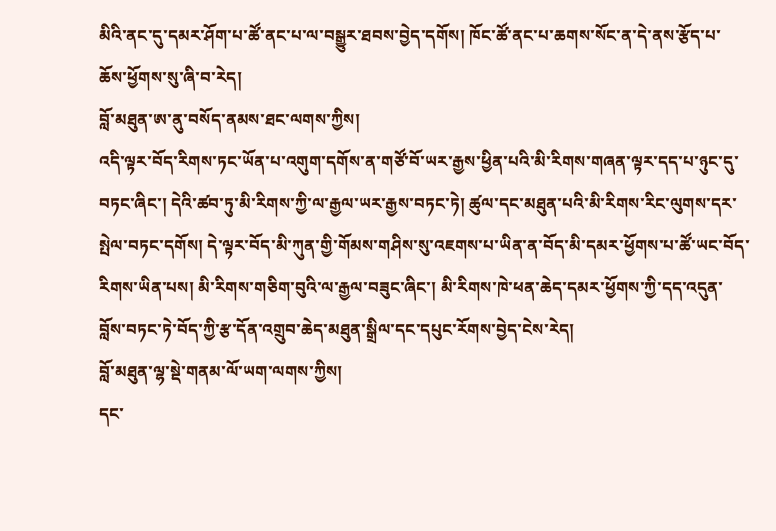མིའི་ནང་དུ་དམར་ཤོག་པ་ཚོ་ནང་པ་ལ་བསྒྱུར་ཐབས་བྱེད་དགོས། ཁོང་ཚོ་ནང་པ་ཆགས་སོང་ན་དེ་ནས་རྩོད་པ་ཆོས་ཕྱོགས་སུ་ཞི་བ་རེད།
བློ་མཐུན་ཨ་ནུ་བསོད་ནམས་ཐང་ལགས་ཀྱིས།
འདི་ལྟར་བོད་རིགས་ཏང་ཡོན་པ་འགུག་དགོས་ན་གཙོ་བོ་ཡར་རྒྱས་ཕྱིན་པའི་མི་རིགས་གཞན་ལྟར་དད་པ་ཉུང་དུ་བཏང་ཞིང་། དེའི་ཚབ་ཏུ་མི་རིགས་ཀྱི་ལ་རྒྱལ་ཡར་རྒྱས་བཏང་ཏེ། ཚུལ་དང་མཐུན་པའི་མི་རིགས་རིང་ལུགས་དར་སྤེལ་བཏང་དགོས། དེ་ལྟར་བོད་མི་ཀུན་གྱི་གོམས་གཤིས་སུ་འཇགས་པ་ཡིན་ན་བོད་མི་དམར་ཕྱོགས་པ་ཚོ་ཡང་བོད་རིགས་ཡིན་པས། མི་རིགས་གཅིག་བུའི་ལ་རྒྱལ་བཟུང་ཞིང་། མི་རིགས་ཁེ་ཕན་ཆེད་དམར་ཕྱོགས་ཀྱི་དད་འདུན་བློས་བཏང་ཏེ་བོད་ཀྱི་རྩ་དོན་འགྲུབ་ཆེད་མཐུན་སྒྲིལ་དང་དཔུང་རོགས་བྱེད་ངེས་རེད།
བློ་མཐུན་ལྷ་སྡེ་གནམ་ལོ་ཡག་ལགས་ཀྱིས།
དང་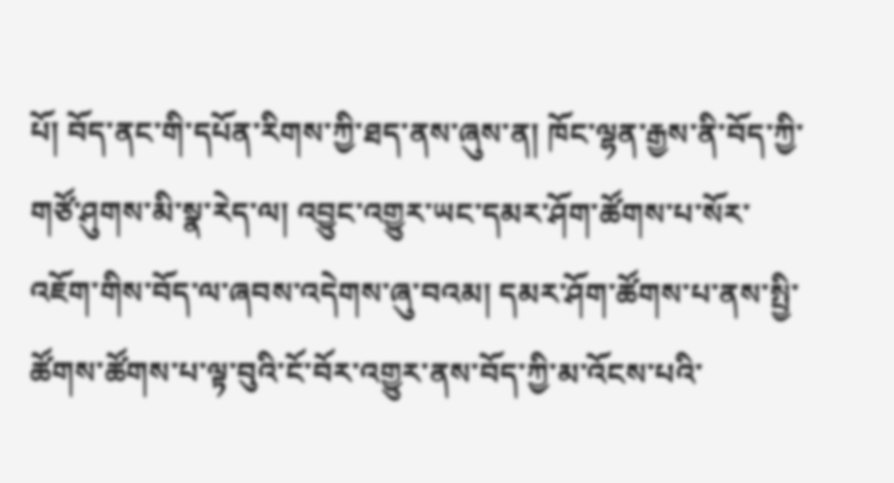པོ། བོད་ནང་གི་དཔོན་རིགས་ཀྱི་ཐད་ནས་ཞུས་ན། ཁོང་ལྷན་རྒྱས་ནི་བོད་ཀྱི་གཙོ་ཤུགས་མི་སྣ་རེད་ལ། འབྱུང་འགྱུར་ཡང་དམར་ཤོག་ཚོགས་པ་སོར་འཇོག་གིས་བོད་ལ་ཞབས་འདེགས་ཞུ་བའམ། དམར་ཤོག་ཚོགས་པ་ནས་སྤྱི་ཚོགས་ཚོགས་པ་ལྟ་བུའི་ངོ་བོར་འགྱུར་ནས་བོད་ཀྱི་མ་འོངས་པའི་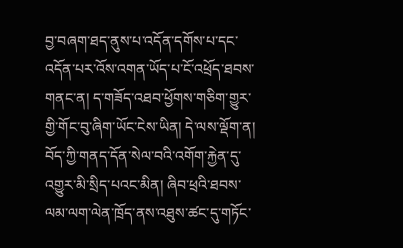བྱ་བཞག་ཐད་ནུས་པ་འདོན་དགོས་པ་དང་འདོན་པར་འོས་འགན་ཡོད་པ་ངོ་འཕྲོད་ཐབས་གནང་ན། ད་གཟོད་འཐབ་ཕྱོགས་གཅིག་གྱུར་གྱི་གོང་བུ་ཞིག་ཡོང་ངེས་ཡིན། དེ་ལས་ལྡོག་ན། བོད་ཀྱི་གནད་དོན་སེལ་བའི་འགོག་རྐྱེན་དུ་འགྱུར་མི་སྲིད་པའང་མིན། ཞིབ་ཕྲའི་ཐབས་ལམ་ལག་ལེན་ཁྲོད་ནས་འཐུས་ཚང་དུ་གཏོང་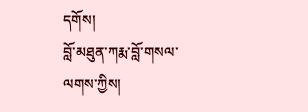དགོས།
བློ་མཐུན་ཀརྨ་བློ་གསལ་ལགས་ཀྱིས།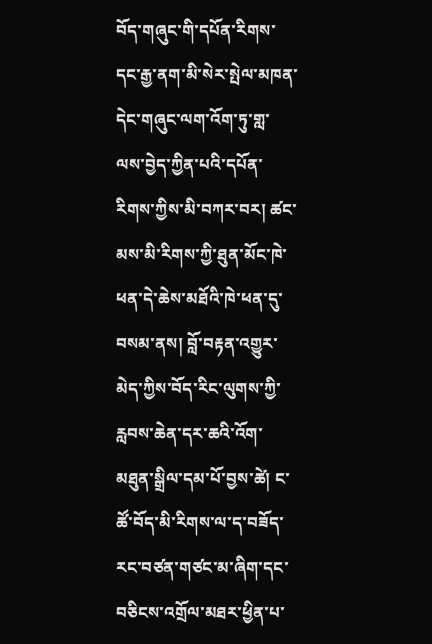བོད་གཞུང་གི་དཔོན་རིགས་དང་རྒྱ་ནག་མི་སེར་སྤེལ་མཁན་དེང་གཞུང་ལག་འོག་ཏུ་གླ་ལས་བྱེད་ཀྱིན་པའི་དཔོན་རིགས་ཀྱིས་མི་བཀར་བར། ཚང་མས་མི་རིགས་ཀྱི་ཐུན་མོང་ཁེ་ཕན་དེ་ཆེས་མཐོའི་ཁེ་ཕན་དུ་བསམ་ནས། བློ་བརྟན་འགྱུར་མེད་ཀྱིས་བོད་རིང་ལུགས་ཀྱི་རླབས་ཆེན་དར་ཆའི་འོག་མཐུན་སྒྲིལ་དམ་པོ་བྱས་ཚེ། ང་ཚོ་བོད་མི་རིགས་ལ་ད་བཟོད་རང་བཙན་གཙང་མ་ཞིག་དང་བཅིངས་འགྲོལ་མཐར་ཕྱིན་པ་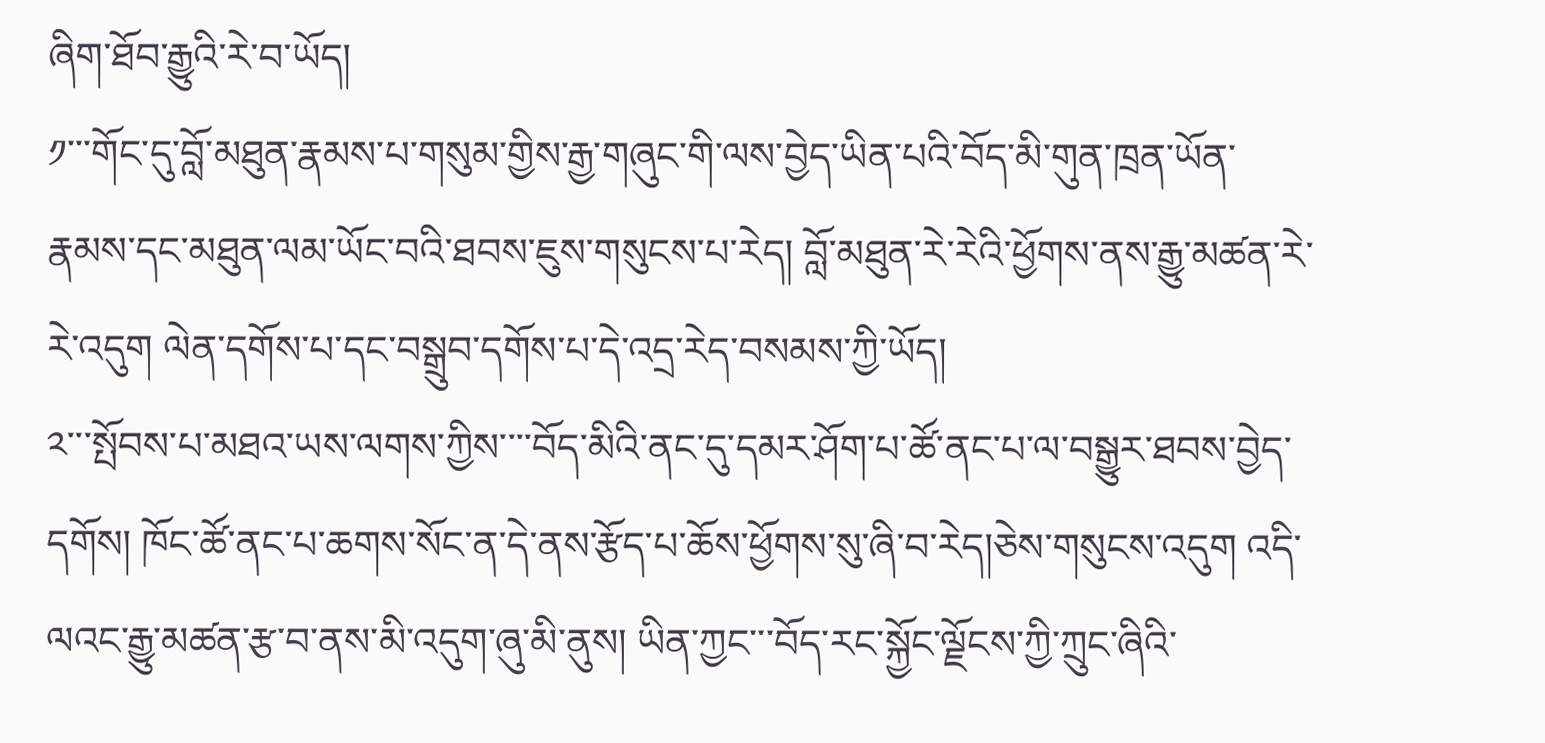ཞིག་ཐོབ་རྒྱུའི་རེ་བ་ཡོད།
༡་་་གོང་དུ་བློ་མཐུན་རྣམས་པ་གསུམ་གྱིས་རྒྱ་གཞུང་གི་ལས་བྱེད་ཡིན་པའི་བོད་མི་གུན་ཁྲན་ཡོན་རྣམས་དང་མཐུན་ལམ་ཡོང་བའི་ཐབས་ཇུས་གསུངས་པ་རེད། བློ་མཐུན་རེ་རེའི་ཕྱོགས་ནས་རྒྱུ་མཚན་རེ་རེ་འདུག ལེན་དགོས་པ་དང་བསྒྲུབ་དགོས་པ་དེ་འདྲ་རེད་བསམས་ཀྱི་ཡོད།
༢་་་སྤོབས་པ་མཐའ་ཡས་ལགས་ཀྱིས་་་་བོད་མིའི་ནང་དུ་དམར་ཤོག་པ་ཚོ་ནང་པ་ལ་བསྒྱུར་ཐབས་བྱེད་དགོས། ཁོང་ཚོ་ནང་པ་ཆགས་སོང་ན་དེ་ནས་རྩོད་པ་ཆོས་ཕྱོགས་སུ་ཞི་བ་རེད།ཅེས་གསུངས་འདུག འདི་ལའང་རྒྱུ་མཚན་རྩ་བ་ནས་མི་འདུག་ཞུ་མི་ནུས། ཡིན་ཀྱང་་་བོད་རང་སྐྱོང་ལྗོངས་ཀྱི་ཀྲུང་ཞིའི་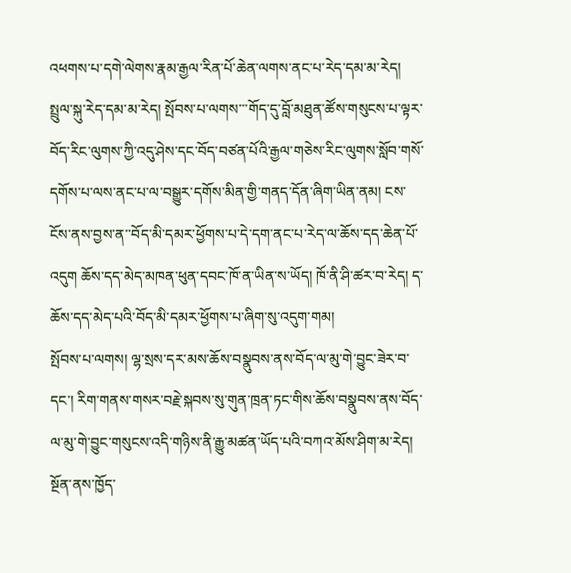འཕགས་པ་དགེ་ལེགས་རྣམ་རྒྱལ་རིན་པོ་ཆེན་ལགས་ནང་པ་རེད་དམ་མ་རེད། སྤྲུལ་སྐུ་རེད་དམ་མ་རེད། སྤོབས་པ་ལགས་་་གོད་དུ་བློ་མཐུན་ཚོས་གསུངས་པ་ལྟར་བོད་རིང་ལུགས་ཀྱི་འདུ་ཤེས་དང་བོད་བཙན་པོའི་རྒྱལ་གཅེས་རིང་ལུགས་སློབ་གསོ་དགོས་པ་ལས་ནང་པ་ལ་བསྒྱུར་དགོས་མིན་གྱི་གནད་དོན་ཞིག་ཡིན་ནམ། ངས་ངོས་ནས་བྱས་ན་་བོད་མི་དམར་ཕྱོགས་པ་དེ་དག་ནང་པ་རེད་ལ་ཆོས་དད་ཆེན་པོ་འདུག ཆོས་དད་མེད་མཁན་ཕུན་དབང་ཁོ་ན་ཡིན་ས་ཡོད། ཁོ་ནི་ཤི་ཚར་བ་རེད། ད་ཆོས་དད་མེད་པའི་བོད་མི་དམར་ཕྱོགས་པ་ཞིག་སུ་འདུག་གམ།
སྤོབས་པ་ལགས། ལྷ་སྲས་དར་མས་ཆོས་བསྣུབས་ནས་བོད་ལ་མུ་གེ་བྱུང་ཟེར་བ་དང་། རིག་གནས་གསར་བརྗེ་སྐབས་སུ་གུན་ཁྲན་ཏང་གིས་ཆོས་བསྣུབས་ནས་བོད་ལ་མུ་གེ་བྱུང་གསུངས་འདི་གཉིས་ནི་རྒྱུ་མཚན་ཡོད་པའི་བཀའ་མོས་ཤིག་མ་རེད། སྔོན་ནས་ཁྱོད་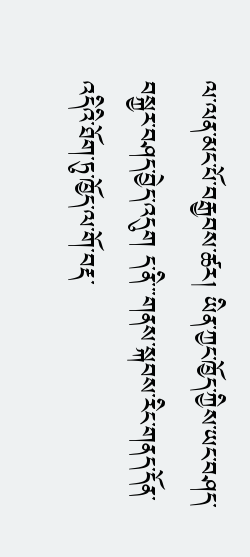ལ་ལན་མང་པོ་བརྒྱབས་ཚར། ཡིན་ཀྱང་ཁྱོད་ཀྱིས་ཡང་བཤད་བསྐྱར་བཤད་བྱེད་འདུག ད་ནི་་་གནས་སྐབས་རིང་གནད་དོན་འདིའི་ཐོག་ཏུ་ཁྱོད་ལ་གོ་བརྡ་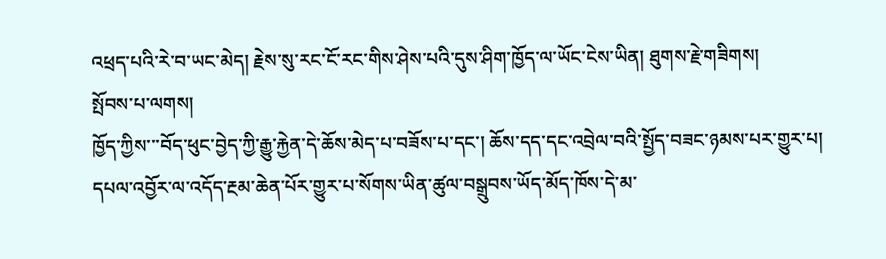འཕྲད་པའི་རེ་བ་ཡང་མེད། རྗེས་སུ་རང་ངོ་རང་གིས་ཤེས་པའི་དུས་ཤིག་ཁྱོད་ལ་ཡོང་ངེས་ཡིན། ཐུགས་རྗེ་གཟིགས།
སྤོབས་པ་ལགས།
ཁྱོད་ཀྱིས་་་བོད་ཕུང་བྱེད་ཀྱི་རྒྱུ་རྐྱེན་དེ་ཆོས་མེད་པ་བཟོས་པ་དང་། ཆོས་དད་དང་འབྲེལ་བའི་སྤྱོད་བཟང་ཉམས་པར་གྱུར་པ། དཔལ་འབྱོར་ལ་འདོད་རྔམ་ཆེན་པོར་གྱུར་པ་སོགས་ཡིན་ཚུལ་བསྒྲུབས་ཡོད་མོད་ཁོས་དེ་མ་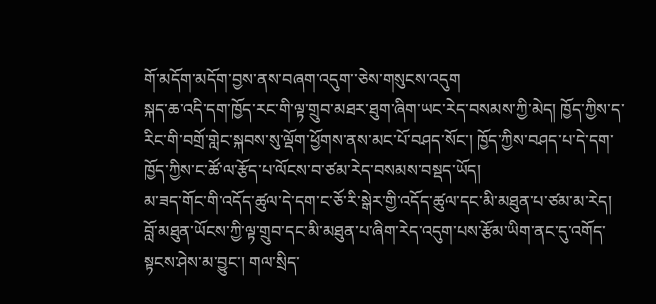གོ་མདོག་མདོག་བྱས་ནས་བཞག་འདུག་་ཅེས་གསུངས་འདུག
སྐད་ཆ་འདི་དག་ཁྱོད་རང་གི་ལྟ་གྲུབ་མཐར་ཐུག་ཞིག་ཡང་རེད་བསམས་ཀྱི་མེད། ཁྱོད་ཀྱིས་ད་རིང་གི་བགྲོ་གླེང་སྐབས་སུ་ལྡོག་ཕྱོགས་ནས་མང་པོ་བཤད་སོང་། ཁྱོད་ཀྱིས་བཤད་པ་དེ་དག་ཁྱོད་ཀྱིས་ང་ཚོ་ལ་རྩོད་པ་ལོངས་བ་ཙམ་རེད་བསམས་བསྡད་ཡོད།
མ་ཟད་གོང་གི་འདོད་ཚུལ་དེ་དག་ང་ཅོ་རི་སྒེར་གྱི་འདོད་ཚུལ་དང་མི་མཐུན་པ་ཙམ་མ་རེད། བློ་མཐུན་ཡོངས་ཀྱི་ལྟ་གྲུབ་དང་མི་མཐུན་པ་ཞིག་རེད་འདུག་པས་རྩོམ་ཡིག་ནང་དུ་འགོད་སྟངས་ཤེས་མ་བྱུང་། གལ་སྲིད་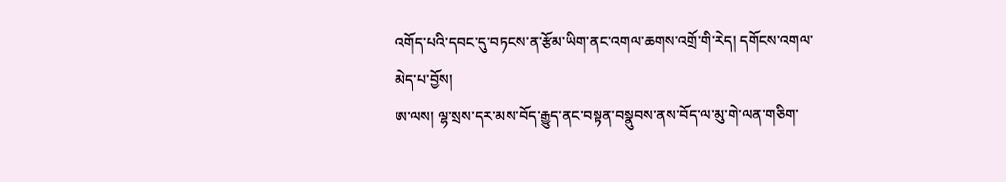འགོད་པའི་དབང་དུ་བཏངས་ན་རྩོམ་ཡིག་ནང་འགལ་ཆགས་འགྲོ་གི་རེད། དགོངས་འགལ་མེད་པ་བྱོས།
ཨ་ལས། ལྷ་སྲས་དར་མས་བོད་རྒྱུད་ནང་བསྟན་བསྣུབས་ནས་བོད་ལ་མུ་གེ་ལན་གཅིག་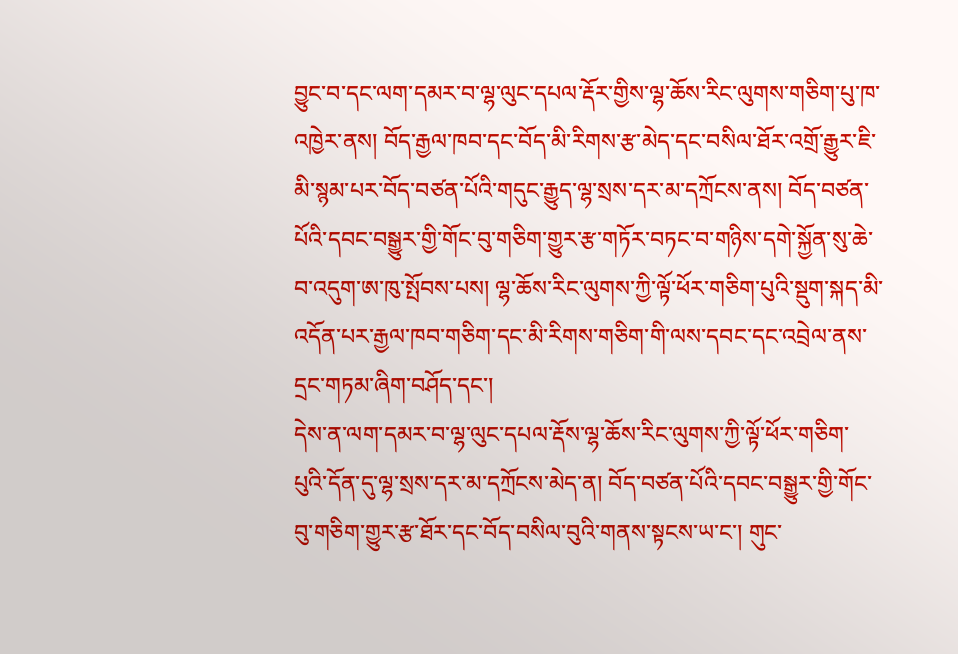བྱུང་བ་དང་ལག་དམར་བ་ལྷ་ལུང་དཔལ་རྡོར་གྱིས་ལྷ་ཆོས་རིང་ལུགས་གཅིག་པུ་ཁ་འཁྱེར་ནས། བོད་རྒྱལ་ཁབ་དང་བོད་མི་རིགས་རྩ་མེད་དང་བསིལ་ཐོར་འགྲོ་རྒྱུར་ཇི་མི་སྙམ་པར་བོད་བཙན་པོའི་གདུང་རྒྱུད་ལྷ་སྲས་དར་མ་དཀྲོངས་ནས། བོད་བཙན་པོའི་དབང་བསྒྱུར་གྱི་གོང་བུ་གཅིག་གྱུར་རྩ་གཏོར་བཏང་བ་གཉིས་དགེ་སྐྱོན་སུ་ཆེ་བ་འདུག་ཨ་ཁུ་སྤོབས་པས། ལྷ་ཆོས་རིང་ལུགས་ཀྱི་ལྟོ་ཕོར་གཅིག་པུའི་སྡུག་སྐད་མི་འདོན་པར་རྒྱལ་ཁབ་གཅིག་དང་མི་རིགས་གཅིག་གི་ལས་དབང་དང་འབྲེལ་ནས་དྲང་གཏམ་ཞིག་བཤོད་དང་།
དེས་ན་ལག་དམར་བ་ལྷ་ལུང་དཔལ་རྡོས་ལྷ་ཆོས་རིང་ལུགས་ཀྱི་ལྟོ་ཕོར་གཅིག་པུའི་དོན་དུ་ལྷ་སྲས་དར་མ་དཀྲོངས་མེད་ན། བོད་བཙན་པོའི་དབང་བསྒྱུར་གྱི་གོང་བུ་གཅིག་གྱུར་རྩ་ཐོར་དང་བོད་བསིལ་བུའི་གནས་སྟངས་ཡ་ང་། གུང་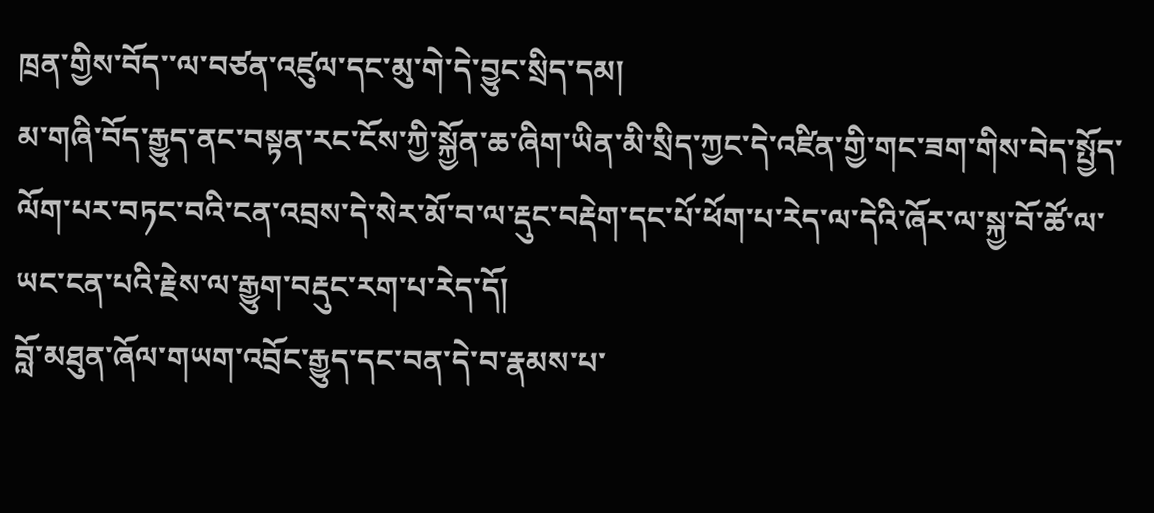ཁྲན་གྱིས་བོད་་ལ་བཙན་འཛུལ་དང་མུ་གེ་དེ་བྱུང་སྲིད་དམ།
མ་གཞི་བོད་རྒྱུད་ནང་བསྟན་རང་ངོས་ཀྱི་སྐྱོན་ཆ་ཞིག་ཡིན་མི་སྲིད་ཀྱང་དེ་འཛིན་གྱི་གང་ཟག་གིས་བེད་སྤྱོད་ལོག་པར་བཏང་བའི་ངན་འབྲས་དེ་སེར་མོ་བ་ལ་རྡུང་བརྡེག་དང་པོ་ཕོག་པ་རེད་ལ་དེའི་ཞོར་ལ་སྐྱ་བོ་ཚོ་ལ་ཡང་ངན་པའི་རྗེས་ལ་རྒྱུག་བརྡུང་རག་པ་རེད་དོ།
བློ་མཐུན་ཞོལ་གཡག་འབྲོང་རྒྱུད་དང་བན་དེ་བ་རྣམས་པ་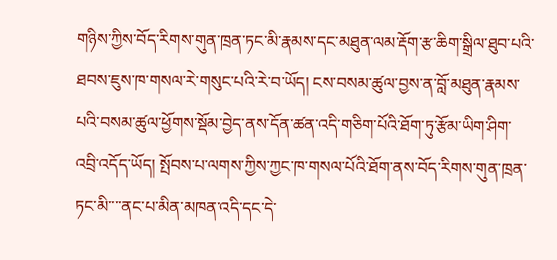གཉིས་ཀྱིས་བོད་རིགས་གུན་ཁྲན་ཏང་མི་རྣམས་དང་མཐུན་ལམ་རྡོག་རྩ་ཆིག་སྒྲིལ་ཐུབ་པའི་ཐབས་ཇུས་ཁ་གསལ་རེ་གསུང་པའི་རེ་བ་ཡོད། ངས་བསམ་ཚུལ་བྱས་ན་བློ་མཐུན་རྣམས་པའི་བསམ་ཚུལ་ཕྱོགས་སྡོམ་བྱེད་ནས་དོན་ཚན་འདི་གཅིག་པོའི་ཐོག་ཏུ་རྩོམ་ཡིག་ཤིག་འབྲི་འདོད་ཡོད། སྤོབས་པ་ལགས་ཀྱིས་ཀྱང་ཁ་གསལ་པོའི་ཐོག་ནས་བོད་རིགས་གུན་ཁྲན་ཏང་མི་་་་ནང་པ་མིན་མཁན་འདི་དང་དེ་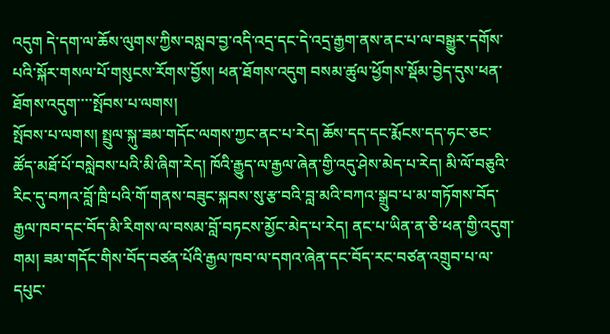འདུག དེ་དག་ལ་ཆོས་ལུགས་ཀྱིས་བསླབ་བྱ་འདི་འདྲ་དང་དེ་འདྲ་རྒྱག་ནས་ནང་པ་ལ་བསྒྱུར་དགོས་པའི་སྐོར་གསལ་པོ་གསུངས་རོགས་བྱོས། ཕན་ཐོགས་འདུག བསམ་ཚུལ་ཕྱོགས་སྡོམ་བྱེད་དུས་ཕན་ཐོགས་འདུག་་་་སྤོབས་པ་ལགས།
སྤོབས་པ་ལགས། སྤྲུལ་སྐུ་ཟམ་གདོང་ལགས་ཀྱང་ནང་པ་རེད། ཆོས་དད་དང་རྨོངས་དད་ཧང་ཅང་ཚོད་མཐོ་པོ་བསླེབས་པའི་མི་ཞིག་རེད། ཁོའི་རྒྱུད་ལ་རྒྱལ་ཞེན་གྱི་འདུ་ཤེས་མེད་པ་རེད། མི་ལོ་བཅུའི་རིང་དུ་བཀའ་བློ་ཁྲི་པའི་གོ་གནས་བཟུང་སྐབས་སུ་རྩ་བའི་བླ་མའི་བཀའ་སྒྲུབ་པ་མ་གཏོགས་བོད་རྒྱལ་ཁབ་དང་བོད་མི་རིགས་ལ་བསམ་བློ་བཏངས་མྱོང་མེད་པ་རེད། ནང་པ་ཡིན་ན་ཅི་ཕན་གྱི་འདུག་གམ། ཟམ་གདོང་གིས་བོད་བཙན་པོའི་རྒྱལ་ཁབ་ལ་དགའ་ཞེན་དང་བོད་རང་བཙན་འགྲུབ་པ་ལ་དཔུང་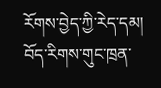རོགས་བྱེད་ཀྱི་རེད་དམ།
བོད་རིགས་གུང་ཁྲན་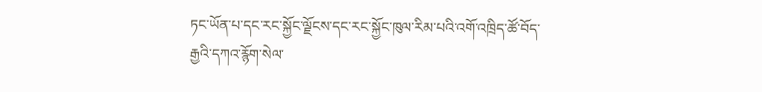ཏང་ཡོན་པ་དང་རང་སྐྱོང་ལྗོངས་དང་རང་སྐྱོང་ཁུལ་རིམ་པའི་འགོ་འཁྲིད་ཚོ་བོད་རྒྱའི་དཀའ་རྙོག་སེལ་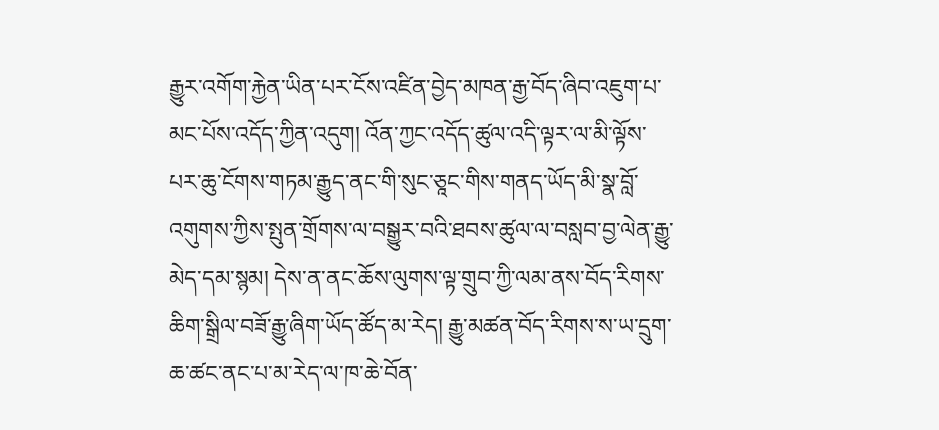རྒྱུར་འགོག་རྐྱེན་ཡིན་པར་ངོས་འཛིན་བྱེད་མཁན་རྒྱ་བོད་ཞིབ་འཇུག་པ་མང་པོས་འདོད་ཀྱིན་འདུག། འོན་ཀྱང་འདོད་ཚུལ་འདི་ལྟར་ལ་མི་ལྟོས་པར་ཆུ་ངོགས་གཏམ་རྒྱུད་ནང་གི་སུང་ཅཱང་གིས་གནད་ཡོད་མི་སྣ་བློ་འགུགས་ཀྱིས་སྤུན་གྲོགས་ལ་བསྒྱུར་བའི་ཐབས་ཚུལ་ལ་བསླབ་བྱ་ལེན་རྒྱུ་མེད་དམ་སྙམ། དེས་ན་ནང་ཆོས་ལུགས་ལྟ་གྲུབ་ཀྱི་ལམ་ནས་བོད་རིགས་ཆིག་སྒྲིལ་བཟོ་རྒྱུ་ཞིག་ཡོད་ཚོད་མ་རེད། རྒྱུ་མཚན་བོད་རིགས་ས་ཡ་དྲུག་ཆ་ཚང་ནང་པ་མ་རེད་ལ་ཁ་ཆེ་བོན་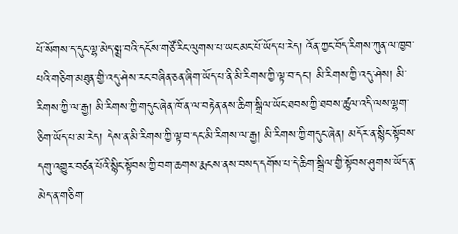པོ་སོགས་ད་དུང་ལྷ་མེད་སྨྲ་བའི་དངོས་གཙོ་རིང་ལུགས་པ་ཡང་མང་པོ་ཡོད་པ་རེད། འོན་ཀྱང་བོད་རིགས་ཀུན་ལ་ཁྱབ་པའི་གཅིག་མཐུན་གྱི་འདུ་ཤེས་རང་བཞིན་ཅན་ཞིག་ཡོད་པ་ནི་མི་རིགས་ཀྱི་ལྟ་བ་དང་། མི་རིགས་ཀྱི་འདུ་ཤེས། མི་རིགས་ཀྱི་ལ་རྒྱ། མི་རིགས་ཀྱི་གདུང་ཞེན་ཁོ་ན་ལ་བརྟེན་ནས་ཆིག་སྒྲིལ་ཡོང་ཐབས་ཀྱི་ཐབས་ཚུལ་འདི་ལས་ལྷག་ཅིག་ཡོད་པ་མ་རེད། དེས་ན་མི་རིགས་ཀྱི་ལྟ་བ་དང་མི་རིགས་ལ་རྒྱ། མི་རིགས་ཀྱི་གདུང་ཞེན། མདོར་ན་སྙིང་སྟོབས་དགུ་འགྱུར་བཙན་པོའི་སྙིང་སྟོབས་ཀྱི་བག་ཆགས་རྨངས་ནས་བསད་དགོས་པ་དེ་ཆིག་སྒྲིལ་གྱི་སྟོབས་ཤུགས་ཡོད་ན་མེད་ན་གཅིག་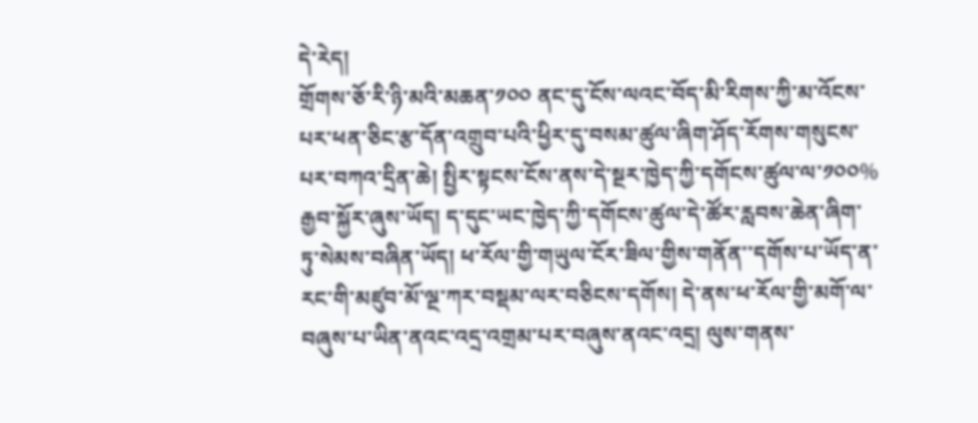དེ་རེད།
གྲོགས་ཅོ་རི་ཉི་མའི་མཆན་༡༠༠ ནང་དུ་ངོས་ལའང་བོད་མི་རིགས་ཀྱི་མ་འོངས་པར་ཕན་ཅིང་རྩ་དོན་འགྲུབ་པའི་ཕྱིར་དུ་བསམ་ཚུལ་ཞིག་ཤོད་རོགས་གསུངས་པར་བཀའ་དྲིན་ཆེ། སྤྱིར་སྟངས་ངོས་ནས་དེ་སྔར་ཁྱེད་ཀྱི་དགོངས་ཚུལ་ལ་༡༠༠% རྒྱབ་སྐྱོར་ཞུས་ཡོད། ད་དུང་ཡང་ཁྱེད་ཀྱི་དགོངས་ཚུལ་དེ་ཚོར་རླབས་ཆེན་ཞིག་ཏུ་སེམས་བཞིན་ཡོད། ཕ་རོལ་གྱི་གཡུལ་ངོར་ཟིལ་གྱིས་གནོན་་དགོས་པ་ཡོད་ན་རང་གི་མཛུབ་མོ་ལྔ་ཀར་བསྡམ་ལར་བཅིངས་དགོས། དེ་ནས་ཕ་རོལ་གྱི་མགོ་ལ་བཞུས་པ་ཡིན་ནའང་འདྲ་འགྲམ་པར་བཞུས་ནའང་འདྲ། ལུས་གནས་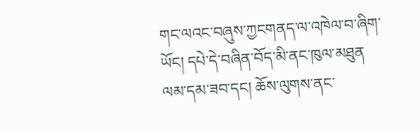གང་ལའང་བཞུས་ཀྱངགནད་ལ་འཁེལ་བ་ཞིག་ཡོང། དཔེ་དེ་བཞིན་བོད་མི་ནང་ཁུལ་མཐུན
ལམ་དམ་ཟབ་དང། ཆོས་ལུགས་ནང་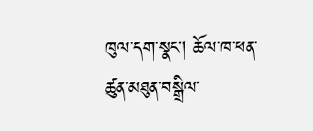ཁུལ་དག་སྣང། ཆོལ་ཁ་ཕན་ཚུན་མཐུན་བསྒྲིལ་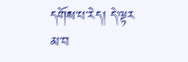དགོས་པ་རེད། དེ་ལྟར
མ་བ